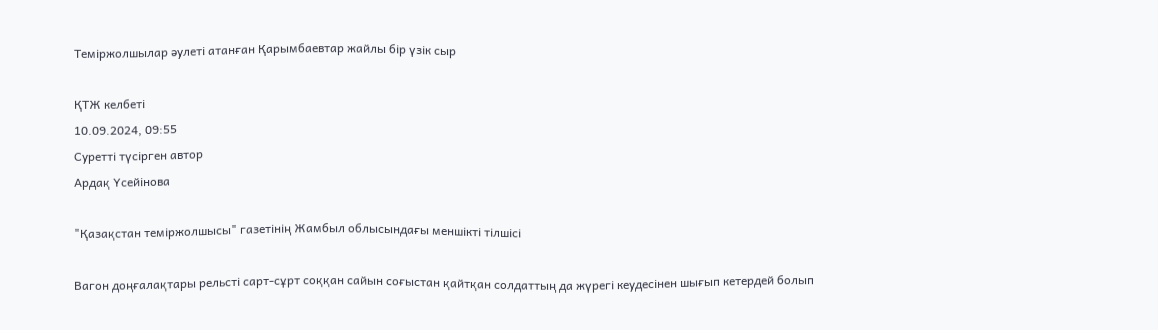Теміржолшылар әулеті атанған Қарымбаевтар жайлы бір үзік сыр

ҚТЖ келбеті
10.09.2024, 09:55
Суретті түсірген автор
Ардақ Үсейінова

"Қазақстан теміржолшысы" газетінің Жамбыл облысындағы меншікті тілшісі

Вагон доңғалақтары рельсті сарт-сұрт соққан сайын соғыстан қайтқан солдаттың да жүрегі кеудесінен шығып кетердей болып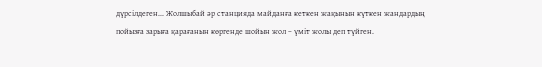дүрсілдеген... Жолшыбай әр станцияда майданға кеткен жақынын күткен жандардың пойызға зарыға қарағанын көргенде шойын жол – үміт жолы деп түйген.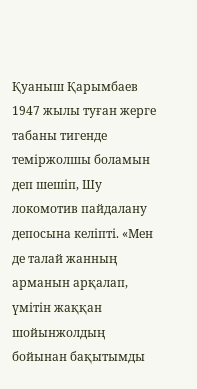Қуаныш Қарымбаев 1947 жылы туған жерге табаны тигенде теміржолшы боламын деп шешіп, Шу локомотив пайдалану депосына келіпті. «Мен де талай жанның арманын арқалап, үмітін жаққан шойынжолдың бойынан бақытымды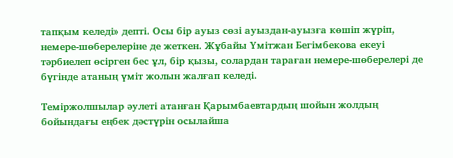тапқым келеді» депті. Осы бір ауыз сөзі ауыздан-ауызға көшіп жүріп, немере-шөберелеріне де жеткен. Жұбайы Үмітжан Бегімбекова екеуі тәрбиелеп өсірген бес ұл, бір қызы, солардан тараған немере-шөберелері де бүгінде атаның үміт жолын жалғап келеді.

Теміржолшылар әулеті атанған Қарымбаевтардың шойын жолдың бойындағы еңбек дәстүрін осылайша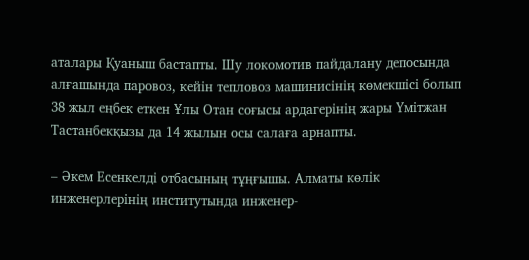аталары Қуаныш бастапты. Шу локомотив пайдалану депосында алғашында паровоз, кейін тепловоз машинисінің көмекшісі болып 38 жыл еңбек еткен Ұлы Отан соғысы ардагерінің жары Үмітжан Тастанбекқызы да 14 жылын осы салаға арнапты.

– Әкем Есенкелді отбасының тұңғышы. Алматы көлік инженерлерінің институтында инженер-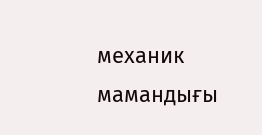механик мамандығы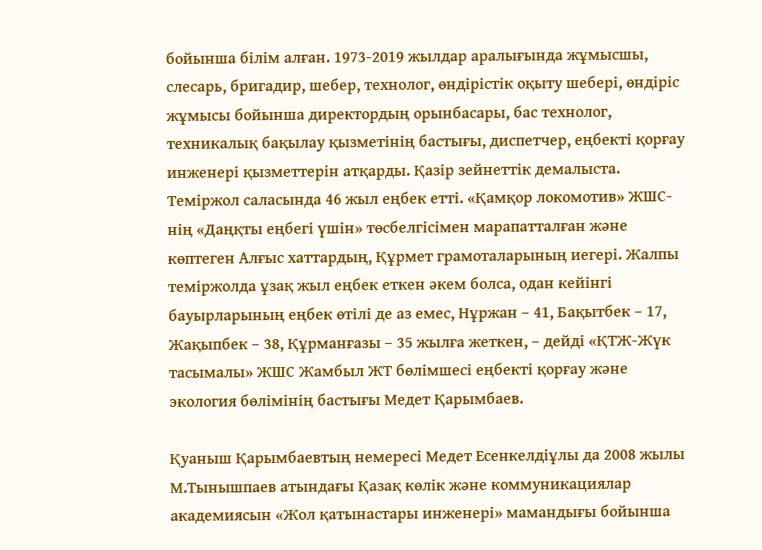бойынша білім алған. 1973-2019 жылдар аралығында жұмысшы, слесарь, бригадир, шебер, технолог, өндірістік оқыту шебері, өндіріс жұмысы бойынша директордың орынбасары, бас технолог, техникалық бақылау қызметінің бастығы, диспетчер, еңбекті қорғау инженері қызметтерін атқарды. Қазір зейнеттік демалыста. Теміржол саласында 46 жыл еңбек етті. «Қамқор локомотив» ЖШС-нің «Даңқты еңбегі үшін» төсбелгісімен марапатталған және көптеген Алғыс хаттардың, Құрмет грамоталарының иегері. Жалпы теміржолда ұзақ жыл еңбек еткен әкем болса, одан кейінгі бауырларының еңбек өтілі де аз емес, Нұржан – 41, Бақытбек – 17, Жақыпбек – 38, Құрманғазы – 35 жылға жеткен, – дейді «ҚТЖ-Жүк тасымалы» ЖШС Жамбыл ЖТ бөлімшесі еңбекті қорғау және экология бөлімінің бастығы Медет Қарымбаев.

Қуаныш Қарымбаевтың немересі Медет Есенкелдіұлы да 2008 жылы М.Тынышпаев атындағы Қазақ көлік және коммуникациялар академиясын «Жол қатынастары инженері» мамандығы бойынша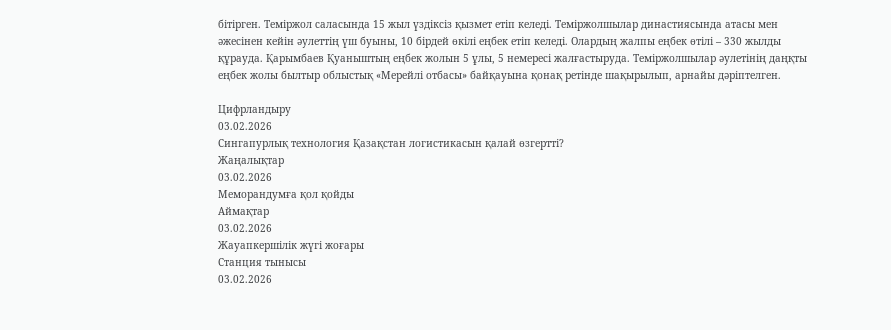бітірген. Теміржол саласында 15 жыл үздіксіз қызмет етіп келеді. Теміржолшылар династиясында атасы мен әжесінен кейін әулеттің үш буыны, 10 бірдей өкілі еңбек етіп келеді. Олардың жалпы еңбек өтілі – 330 жылды құрауда. Қарымбаев Қуаныштың еңбек жолын 5 ұлы, 5 немересі жалғастыруда. Теміржолшылар әулетінің даңқты еңбек жолы былтыр облыстық «Мерейлі отбасы» байқауына қонақ ретінде шақырылып, арнайы дәріптелген.

Цифрландыру
03.02.2026
Сингапурлық технология Қазақстан логистикасын қалай өзгертті?
Жаңалықтар
03.02.2026
Меморандумға қол қойды
Аймақтар
03.02.2026
Жауапкершілік жүгі жоғары
Станция тынысы
03.02.2026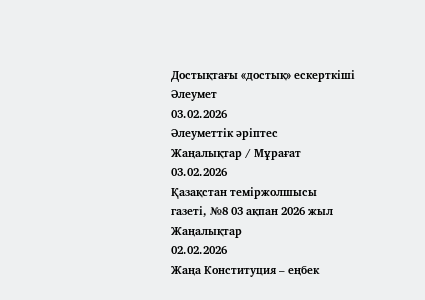Достықтағы «достық» ескерткіші
Әлеумет
03.02.2026
Әлеуметтік әріптес
Жаңалықтар / Мұрағат
03.02.2026
Қазақстан теміржолшысы газеті, №8 03 ақпан 2026 жыл
Жаңалықтар
02.02.2026
Жаңа Конституция – еңбек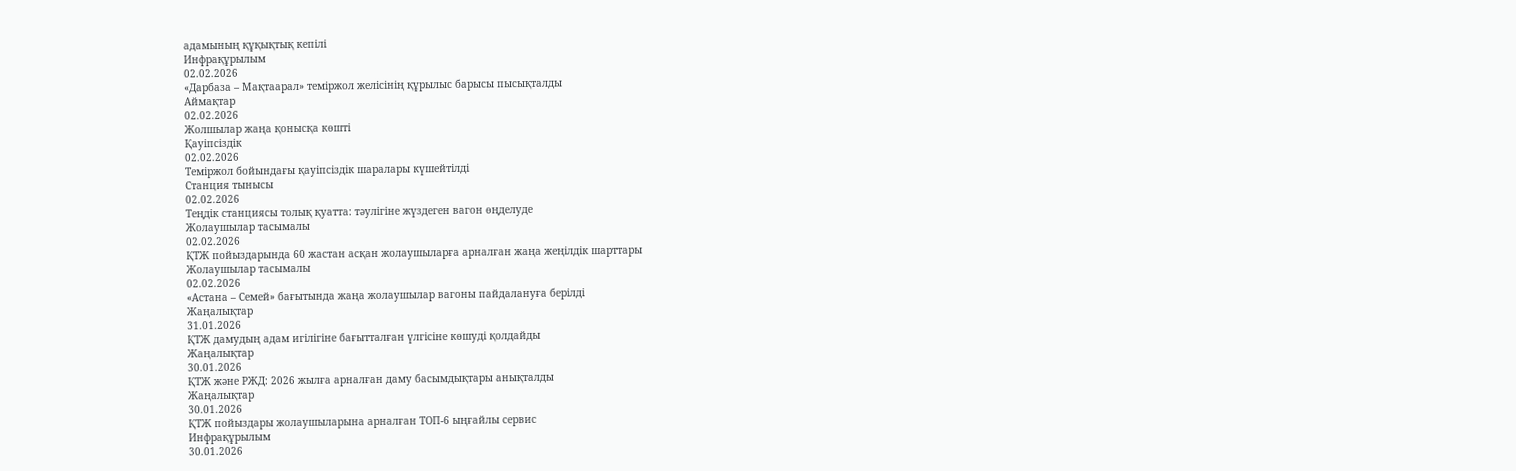адамының құқықтық кепілі
Инфрақұрылым
02.02.2026
«Дарбаза – Мақтаарал» теміржол желісінің құрылыс барысы пысықталды
Аймақтар
02.02.2026
Жолшылар жаңа қонысқа көшті
Қауіпсіздік
02.02.2026
Теміржол бойындағы қауіпсіздік шаралары күшейтілді
Станция тынысы
02.02.2026
Теңдік станциясы толық қуатта: тәулігіне жүздеген вагон өңделуде
Жолаушылар тасымалы
02.02.2026
ҚТЖ пойыздарында 60 жастан асқан жолаушыларға арналған жаңа жеңілдік шарттары
Жолаушылар тасымалы
02.02.2026
«Астана – Семей» бағытында жаңа жолаушылар вагоны пайдалануға берілді
Жаңалықтар
31.01.2026
ҚТЖ дамудың адам игілігіне бағытталған үлгісіне көшуді қолдайды
Жаңалықтар
30.01.2026
ҚТЖ және РЖД: 2026 жылға арналған даму басымдықтары анықталды
Жаңалықтар
30.01.2026
ҚТЖ пойыздары жолаушыларына арналған ТОП-6 ыңғайлы сервис
Инфрақұрылым
30.01.2026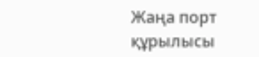Жаңа порт құрылысы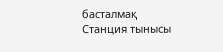басталмақ
Станция тынысы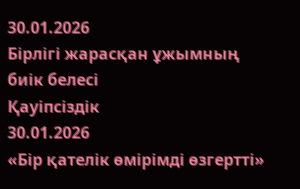30.01.2026
Бірлігі жарасқан ұжымның биік белесі
Қауіпсіздік
30.01.2026
«Бір қателік өмірімді өзгертті»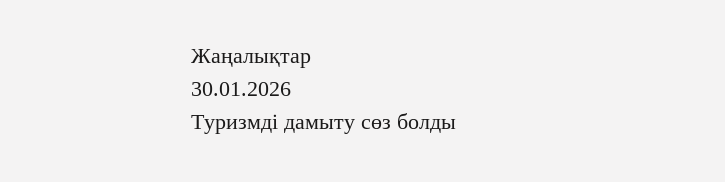Жаңалықтар
30.01.2026
Туризмді дамыту сөз болды